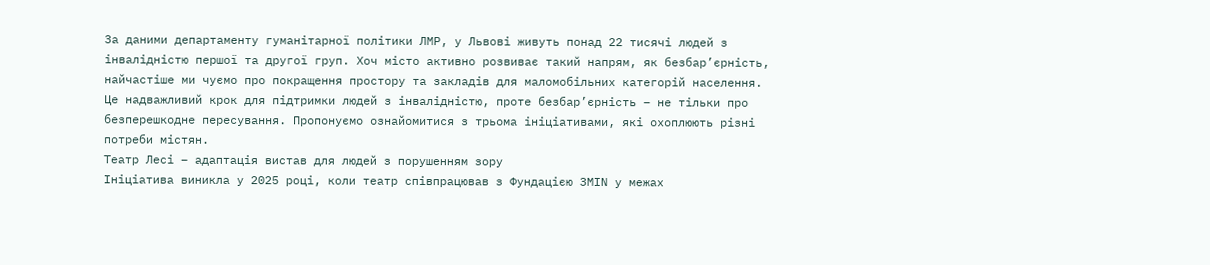За даними департаменту гуманітарної політики ЛМР, у Львові живуть понад 22 тисячі людей з інвалідністю першої та другої груп. Хоч місто активно розвиває такий напрям, як безбар’єрність, найчастіше ми чуємо про покращення простору та закладів для маломобільних категорій населення. Це надважливий крок для підтримки людей з інвалідністю, проте безбар’єрність – не тільки про безперешкодне пересування. Пропонуємо ознайомитися з трьома ініціативами, які охоплюють різні потреби містян.
Театр Лесі – адаптація вистав для людей з порушенням зору
Ініціатива виникла у 2025 році, коли театр співпрацював з Фундацією ЗМІN у межах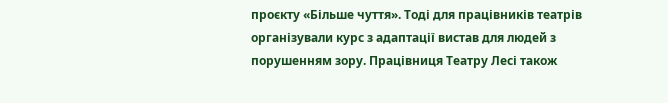проєкту «Більше чуття». Тоді для працівників театрів організували курс з адаптації вистав для людей з порушенням зору. Працівниця Театру Лесі також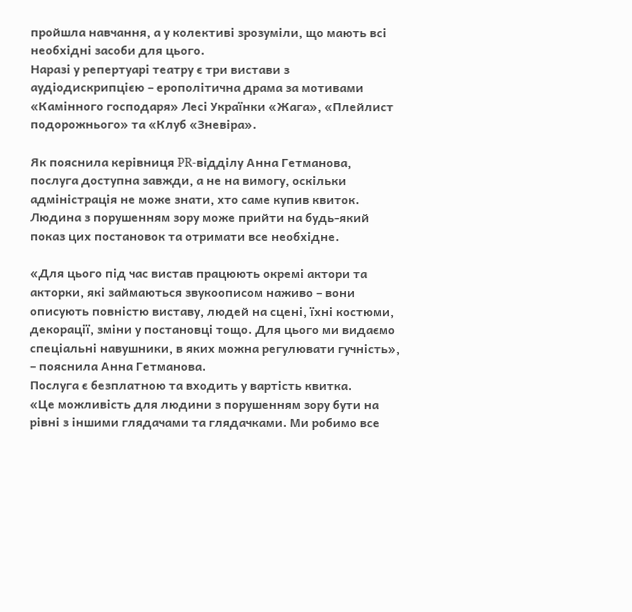пройшла навчання, а у колективі зрозуміли, що мають всі необхідні засоби для цього.
Наразі у репертуарі театру є три вистави з аудіодискрипцією – ерополітична драма за мотивами «Камінного господаря» Лесі Українки «Жага», «Плейлист подорожнього» та «Клуб «Зневіра».

Як пояснила керівниця PR-відділу Анна Гетманова, послуга доступна завжди, а не на вимогу, оскільки адміністрація не може знати, хто саме купив квиток. Людина з порушенням зору може прийти на будь-який показ цих постановок та отримати все необхідне.

«Для цього під час вистав працюють окремі актори та акторки, які займаються звукоописом наживо – вони описують повністю виставу, людей на сцені, їхні костюми, декорації, зміни у постановці тощо. Для цього ми видаємо спеціальні навушники, в яких можна регулювати гучність», – пояснила Анна Гетманова.
Послуга є безплатною та входить у вартість квитка.
«Це можливість для людини з порушенням зору бути на рівні з іншими глядачами та глядачками. Ми робимо все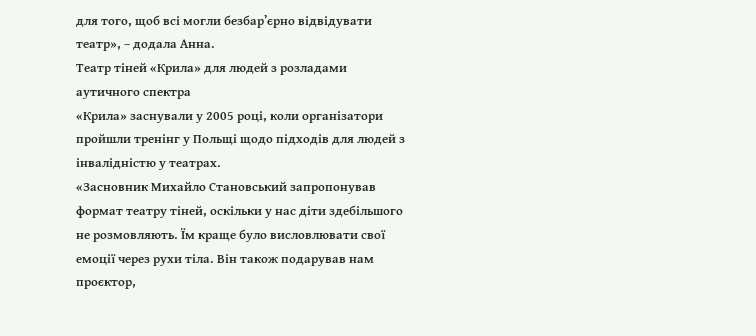для того, щоб всі могли безбар’єрно відвідувати театр», – додала Анна.
Театр тіней «Крила» для людей з розладами аутичного спектра
«Крила» заснували у 2005 році, коли організатори пройшли тренінг у Польщі щодо підходів для людей з інвалідністю у театрах.
«Засновник Михайло Становський запропонував формат театру тіней, оскільки у нас діти здебільшого не розмовляють. Їм краще було висловлювати свої емоції через рухи тіла. Він також подарував нам проєктор,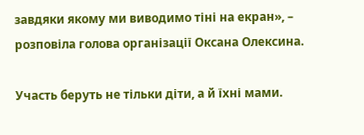завдяки якому ми виводимо тіні на екран», – розповіла голова організації Оксана Олексина.

Участь беруть не тільки діти, а й їхні мами.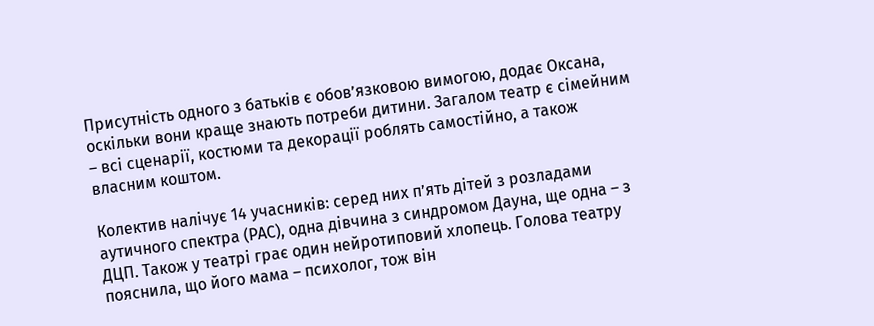Присутність одного з батьків є обов’язковою вимогою, додає Оксана, оскільки вони краще знають потреби дитини. Загалом театр є сімейним – всі сценарії, костюми та декорації роблять самостійно, а також власним коштом.

Колектив налічує 14 учасників: серед них п’ять дітей з розладами аутичного спектра (РАС), одна дівчина з синдромом Дауна, ще одна – з ДЦП. Також у театрі грає один нейротиповий хлопець. Голова театру пояснила, що його мама – психолог, тож він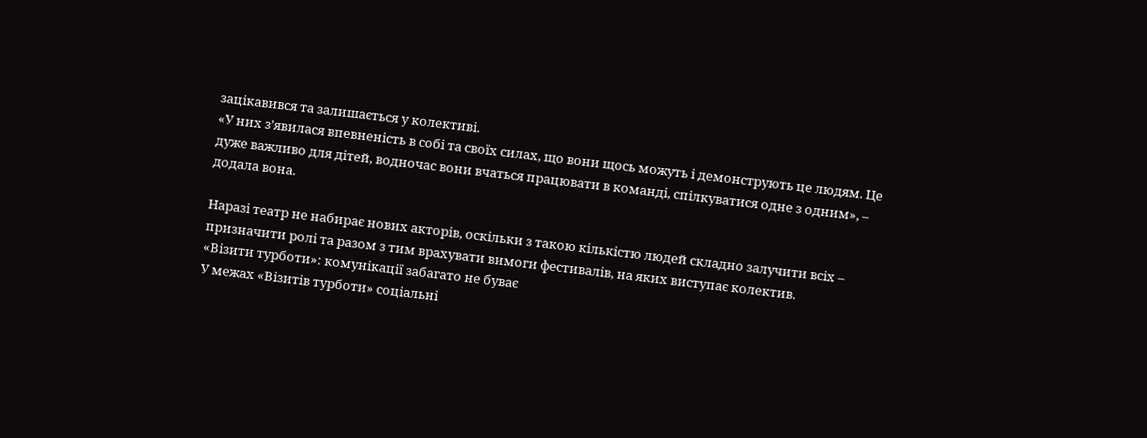зацікавився та залишається у колективі.
«У них з’явилася впевненість в собі та своїх силах, що вони щось можуть і демонструють це людям. Це дуже важливо для дітей, водночас вони вчаться працювати в команді, спілкуватися одне з одним», – додала вона.

Наразі театр не набирає нових акторів, оскільки з такою кількістю людей складно залучити всіх – призначити ролі та разом з тим врахувати вимоги фестивалів, на яких виступає колектив.
«Візити турботи»: комунікації забагато не буває
У межах «Візитів турботи» соціальні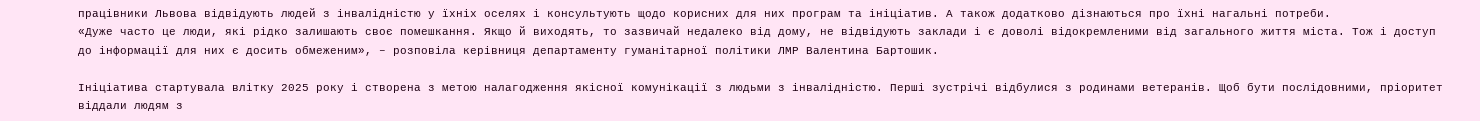працівники Львова відвідують людей з інвалідністю у їхніх оселях і консультують щодо корисних для них програм та ініціатив. А також додатково дізнаються про їхні нагальні потреби.
«Дуже часто це люди, які рідко залишають своє помешкання. Якщо й виходять, то зазвичай недалеко від дому, не відвідують заклади і є доволі відокремленими від загального життя міста. Тож і доступ до інформації для них є досить обмеженим», – розповіла керівниця департаменту гуманітарної політики ЛМР Валентина Бартошик.

Ініціатива стартувала влітку 2025 року і створена з метою налагодження якісної комунікації з людьми з інвалідністю. Перші зустрічі відбулися з родинами ветеранів. Щоб бути послідовними, пріоритет віддали людям з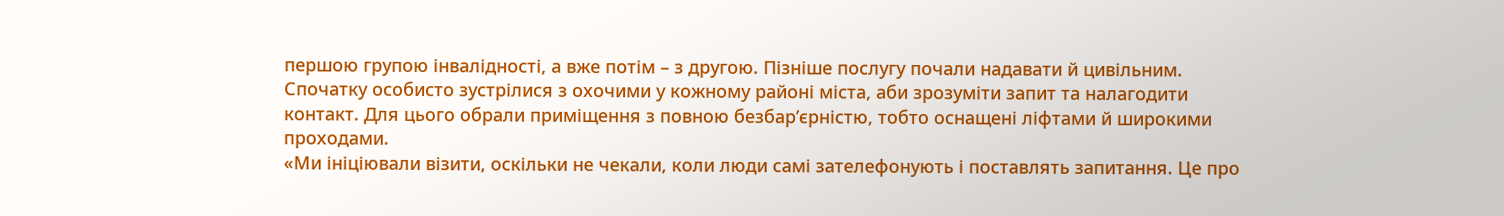першою групою інвалідності, а вже потім – з другою. Пізніше послугу почали надавати й цивільним.
Спочатку особисто зустрілися з охочими у кожному районі міста, аби зрозуміти запит та налагодити контакт. Для цього обрали приміщення з повною безбар’єрністю, тобто оснащені ліфтами й широкими проходами.
«Ми ініціювали візити, оскільки не чекали, коли люди самі зателефонують і поставлять запитання. Це про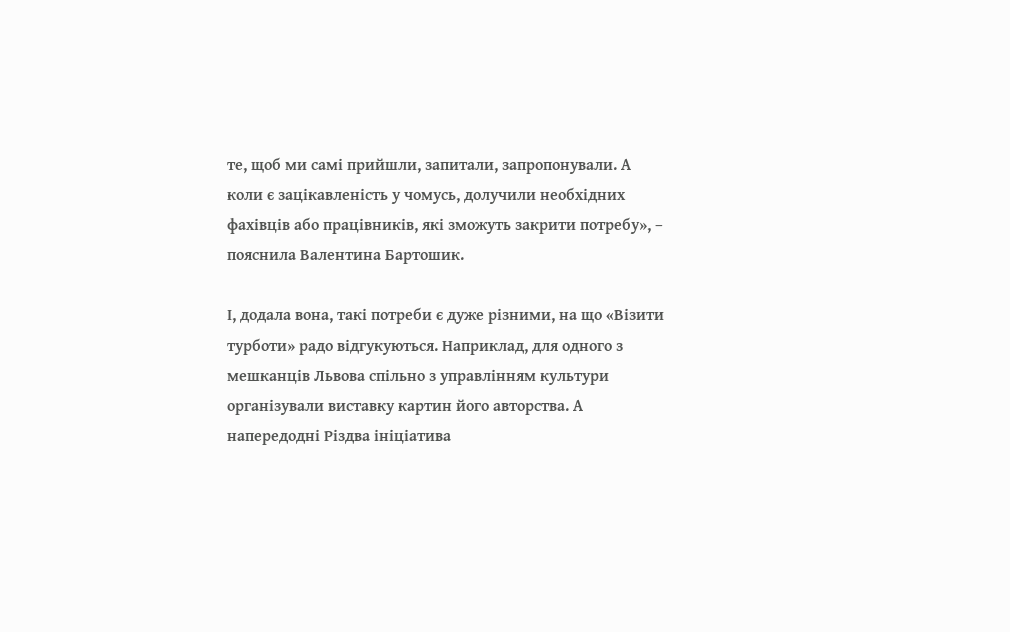те, щоб ми самі прийшли, запитали, запропонували. А коли є зацікавленість у чомусь, долучили необхідних фахівців або працівників, які зможуть закрити потребу», – пояснила Валентина Бартошик.

І, додала вона, такі потреби є дуже різними, на що «Візити турботи» радо відгукуються. Наприклад, для одного з мешканців Львова спільно з управлінням культури організували виставку картин його авторства. А напередодні Різдва ініціатива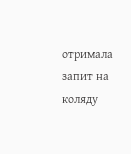отримала запит на коляду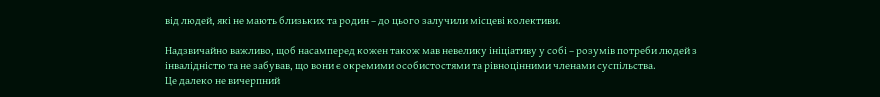від людей, які не мають близьких та родин – до цього залучили місцеві колективи.

Надзвичайно важливо, щоб насамперед кожен також мав невелику ініціативу у собі – розумів потреби людей з інвалідністю та не забував, що вони є окремими особистостями та рівноцінними членами суспільства.
Це далеко не вичерпний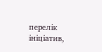перелік ініціатив,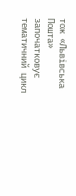тож «Львівська Пошта» започатковує тематичний цикл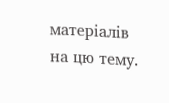матеріалів на цю тему.